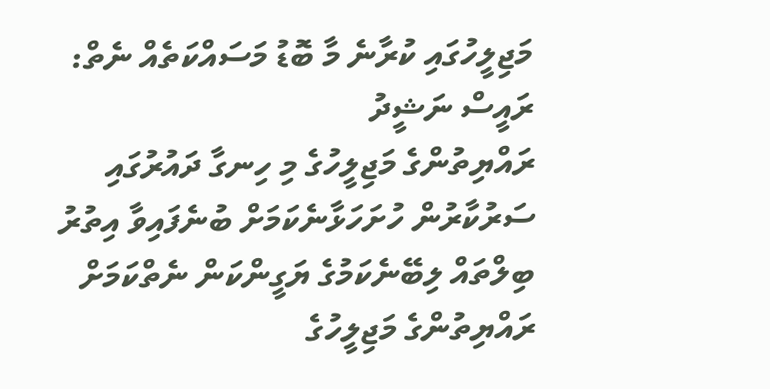މަޖިލީހުގައި ކުރާނެ މާ ބޮޑު މަސައްކަތެއް ނެތް: ރައީސް ނަޝީދު
ރައްޔިތުންގެ މަޖިލީހުގެ މި ހިނގާ ދައުރުގައި ސަރުކާރުން ހުށަހަޅާނެކަމަށް ބުނެފައިވާ އިތުރު ބިލްތައް ލިބޭނެކަމުގެ ޔަގީންކަން ނެތްކަމަށް ރައްޔިތުންގެ މަޖިލީހުގެ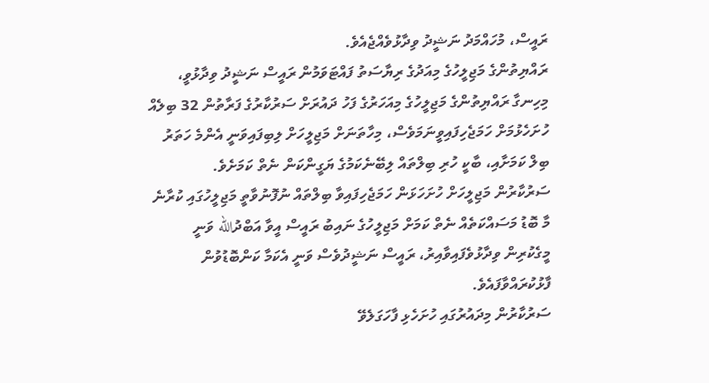ރައީސް، މުހައްމަދު ނަޝީދު ވިދާޅުވެއްޖެއެވެ.
ރައްޔިތުންގެ މަޖިލީހުގެ މިއަދުގެ ރިޔާސަތު ފައްޓަވަމުން ރައީސް ނަޝީދު ވިދާޅުވީ، މިހިނގާ ރައްޔިތުންގެ މަޖިލީހުގެ މިއަހަރުގެ ފަހު ދައުރަށް ސަރުކާރުގެ ފަރާތުން 32 ބިލެއް ހުށަހެޅުމަށް ހަމަޖެހިފައިވީނަމަވެސް، މިހާތަނަށް މަޖިލީހަށް ލިބިފައިވަނީ އެންމެ ހަތަރު ބިލް ކަމަށާއި، ބާކީ ހުރި ބިލްތައް ލިބޭނެކަމުގެ ޔަގީންކަން ނެތް ކަމަށެވެ.
ސަރުކާރުން މަޖިލީހަށް ހުށަހަޅަން ހަމަޖެހިފައިވާ ބިލްތައް ނުފޮނުވާތީ މަޖިލީހުގައި ކުރާނެ މާ ބޮޑު މަސައްކަތެއް ނެތް ކަމަށް މަޖިލީހުގެ ނައިބު ރައީސް އީވާ އަބްދުالله ވަނީ މީގެކުރިން ވިދާޅުވެފައިވާއިރު، ރައީސް ނަޝީދުވެސް ވަނީ އެކަމާ ކަންބޮޑުވުން ފާޅުކުރައްވާފައެވެ.
ސަރުކާރުން މިދައުރުގައި ހުށަހެޅި ފާހަގަލެވޭ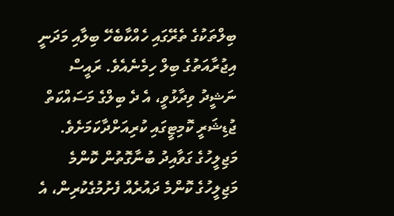ބިލްތަކުގެ ތެރޭގައި ހެއްކާބެހޭ ބިލާއި މަދަނީ އިޖުރާއަތުގެ ބިލް ހިމެނެއެވެ. ރައީސް ނަޝީދު ވިދާޅުވީ، އެ ދެ ބިލްގެ މަސައްކަތް ޖުޑިޝަރީ ކޮމިޓީގައި ކުރިއަށްދާކަމަށެވެ.
މަޖިލީހުގެ ގަވާއިދު ބުނާގޮތުން ކޮންމެ މަޖިލީހުގެ ކޮންމެ ދައުރެއް ފެށުމުގެކުރިން، އެ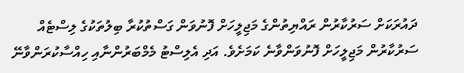ދައުރަކަށް ސަރުކާރުން ރައްޔިތުންގެ މަޖިލީހަށް ފޮނުވަން ގަސްތުކުރާ ބިލުތަކުގެ ލިސްޓެއް ސަރުކާރުން މަޖިލީހަށް ފޮނުވަންވާނެ ކަމަށެވެ. އަދި އެލިސްޓު މެމްބަރުންނާއި ހިއްސާކުރަންވާނޭ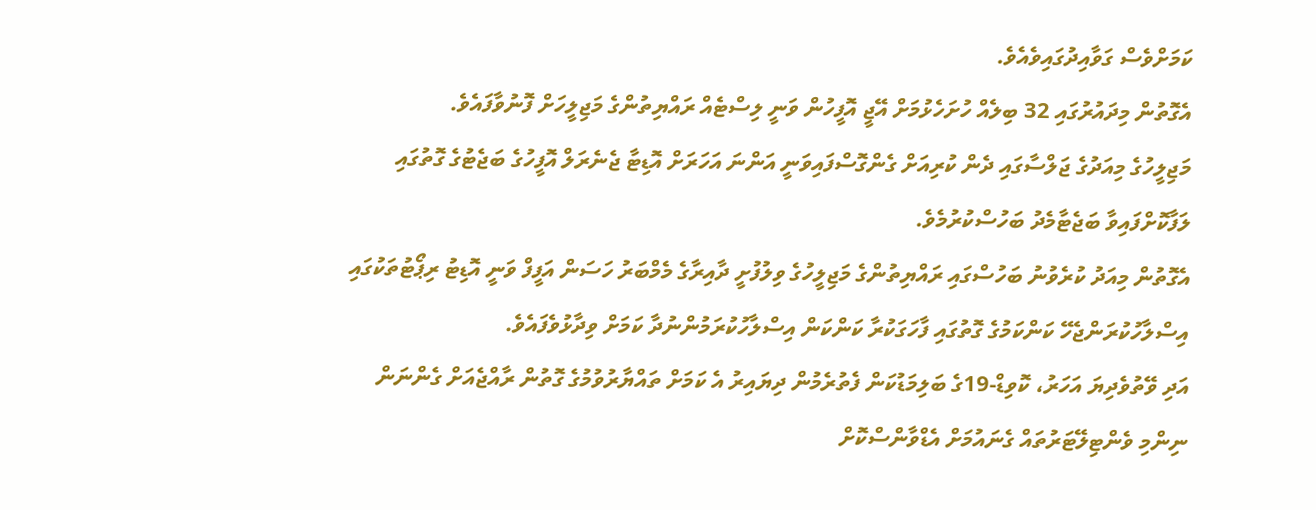ކަމަށްވެސް ގަވާއިދުގައިވެއެވެ.
އެގޮތުން މިދައުރުގައި 32 ބިލެއް ހުށަހެޅުމަށް އޭޖީ އޮފީހުން ވަނީ ލިސްޓެއް ރައްޔިތުންގެ މަޖިލީހަށް ފޮނުވާފައެވެ.
މަޖިލީހުގެ މިއަދުގެ ޖަލްސާގައި ދެން ކުރިއަށް ގެންގޮސްފައިވަނީ އަންނަ އަހަރަށް އޮޑިޓާ ޖެނެރަލް އޮފީހުގެ ބަޖެޓުގެ ގޮތުގައި ލަފާކޮށްފައިވާ ބަޖެޓާމެދު ބަހުސްކުރުމެވެ.
އެގޮތުން މިއަދު ކުރެވުނު ބަހުސްގައި ރައްޔިތުންގެ މަޖިލީހުގެ ވިލުފުށީ ދާއިރާގެ މެމްބަރު ހަސަން އަފީފް ވަނީ އޮޑިޓު ރިޕޯޓުތަކުގައި އިސްލާހުކުރަންޖެހޭ ކަންކަމުގެ ގޮތުގައި ފާހަގަކުރާ ކަންކަން އިސްލާހުކުރަމުންނުދާ ކަމަށް ވިދާޅުވެފައެވެ.
އަދި ވޭތުވެދިޔަ އަހަރު، ކޮވިޑް-19ގެ ބަލިމަޑުކަން ފެތުރެމުން ދިޔައިރު އެ ކަމަށް ތައްޔާރުވުމުގެ ގޮތުން ރާއްޖެއަށް ގެންނަން ނިންމި ވެންޓިލޭޓަރުތައް ގެނައުމަށް އެޑްވާންސްކޮށް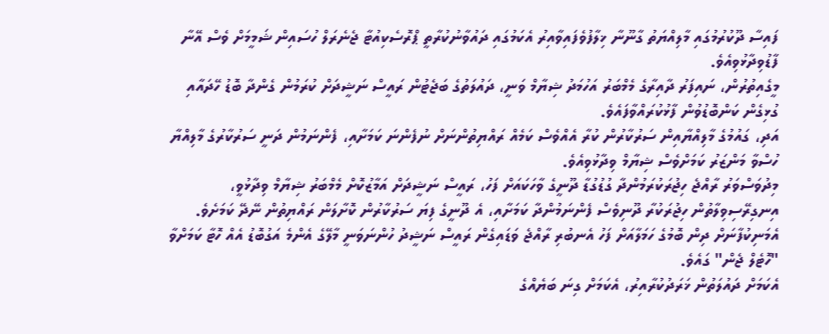ފައިސާ ދޫކުރުމުގައި މާލިއްޔަތު ގާނޫނާ ޚިލާފުވެފައިވާއިރު އެކަމުގައި ދައުވާނުކުރާތީ ޕްރޮސެކިއުޓާ ޖެނެރަލް ހުސައިން ޝަމީމަށް ވެސް އޭނާ ފާޑުވިދާޅުވިއެވެ.
މީގެއިތުރުން، ނައިފަރު ދާއިރާގެ މެމްބަރު އަހުމަދު ޝިޔާމް ވަނީ، ދައުލަތުގެ ބަޖެޓުން ރައީސް ނަޝީދަށް ކުރަމުން ގެންދާ ބޮޑު ހޭދައާއި ގުޅިގެން ކަންބޮޑުވުން ފާޅުކުރައްވާފައެވެ.
އަދި، ގައުމުގެ މާލިއްޔާއިން ސަރުކާރުން ކުރާ އެއްވެސް ކަމެއް ރައްޔިތުންނަށް ނުފެންނަ ކަމަށާއި، ފެންނަމުން ދަނީ ސަރުކާރުގެ މާލިއްޔާ ހުސްވާ މަންޒަރު ކަމަށްވެސް ޝިޔާމް ވިދާޅުވިއެވެ.
މިދުވަސްވަރު ރާއްޖެ ހިޖުރަކުރަމުންދާ ގުޑުގުޑާ ދޫނީގެ ވާހަކައަށް ފަހު، ރައީސް ނަޝީދަށް އަމާޒުކޮށް މެމްބަރު ޝިޔާމް ވިދާޅުވީ، އިނގިރޭސިވިލާތުން ހިޖުރަކުރާ ދޫނިވެސް ފެންނަމުންދާ ކަމަށާއި، އެ ދޫނީގެ ފިޔަ ސަރުކާރުން ކޮށާލަން ރައްޔިތުން ނޭދޭ ކަމަށެވެ.
އެމަނިކުފާނަށް ދިން ބޮމުގެ ހަމަލާއަށް ފަހު އެނބުރި ރާއްޖެ ވަޑައިގެން ރައީސް ނަޝީދު ހުންނަވަނީ މާލޭގެ އެންމެ އަގުބޮޑު އެއް ހޮޓާ ކަމަށްވާ "ހޮޓެލް ޖެން" ގައެވެ.
އެކަމަށް ދައުލަތުން ޚަރަދުކުރާއިރު، އެކަމަށް ގިނަ ބަޔެއްގެ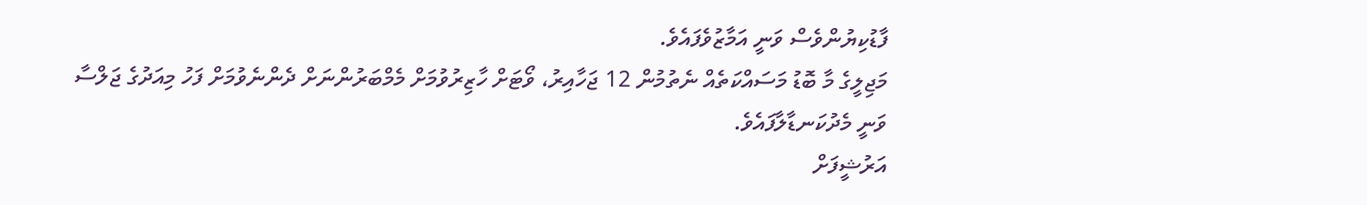ފާޑުކިޔުންވެސް ވަނީ އަމާޒުވެފައެވެ.
މަޖިލީގެ މާ ބޮޑު މަސައްކަތެއް ނެތުމުން 12 ޖަހާއިރު، ވޯޓަށް ހާޒިރުވުމަށް މެމްބަރުންނަށް ދެންނެވުމަށް ފަހު މިއަދުގެ ޖަލްސާ ވަނީ މެދުކަނޑާލާފައެވެ.
އަރުޝީފަށް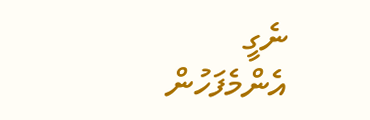ނެގީ
އެންމެފަހުން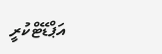އަޕްޑޭޓްކުރީ